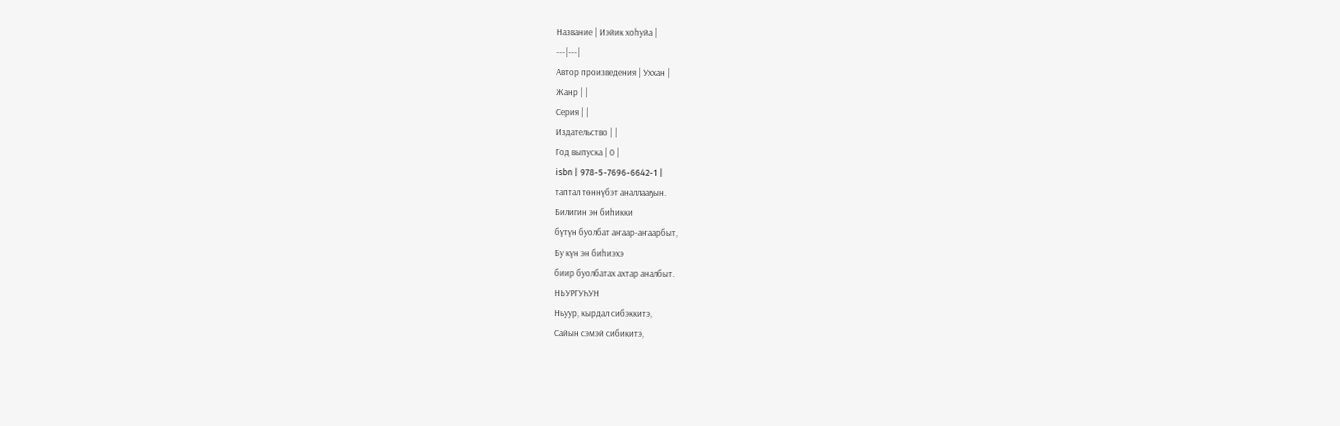Название | Иэйик хоһуйа |
---|---|
Автор произведения | Уххан |
Жанр | |
Серия | |
Издательство | |
Год выпуска | 0 |
isbn | 978-5-7696-6642-1 |
таптал төннүбэт аналлааҕын.
Билигин эн биһикки
бүтүн буолбат аҥаар-аҥаарбыт,
Бу күн эн биһиэхэ
биир буолбатах ахтар аналбыт.
НЬУРГУҺУН
Ньуур, кырдал сибэккитэ,
Сайын сэмэй сибикитэ,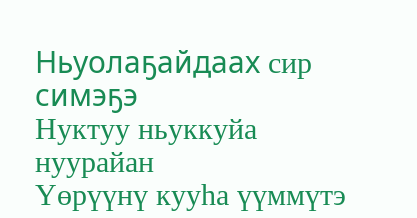Ньуолаҕайдаах сир симэҕэ
Нуктуу ньуккуйа нуурайан
Үөрүүнү кууһа үүммүтэ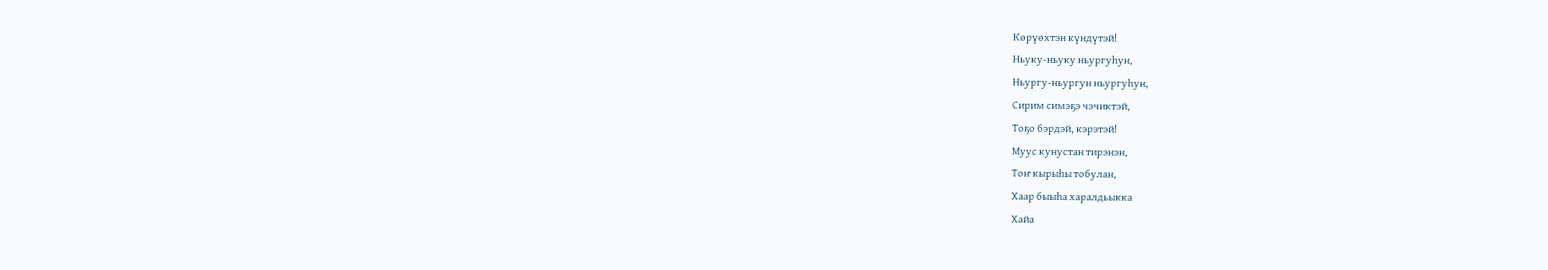Көрүөхтэн күндүтэй!
Ньуку-ньуку ньургуһун,
Ньургу-ньургун ньургуһун,
Сирим симэҕэ чэчиктэй,
Тоҕо бэрдэй, кэрэтэй!
Муус кунустан тирэнэн,
Тоҥ кырыһы тобулан,
Хаар быыһа харалдьыкка
Хайа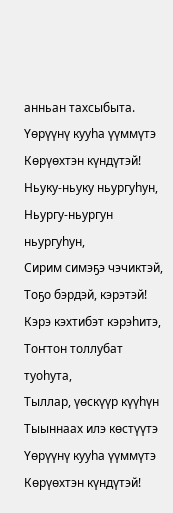анньан тахсыбыта.
Үөрүүнү кууһа үүммүтэ
Көрүөхтэн күндүтэй!
Ньуку-ньуку ньургуһун,
Ньургу-ньургун ньургуһун,
Сирим симэҕэ чэчиктэй,
Тоҕо бэрдэй, кэрэтэй!
Кэрэ кэхтибэт кэрэһитэ,
Тоҥтон толлубат туоһута,
Тыллар, үөскүүр күүһүн
Тыыннаах илэ көстүүтэ
Үөрүүнү кууһа үүммүтэ
Көрүөхтэн күндүтэй!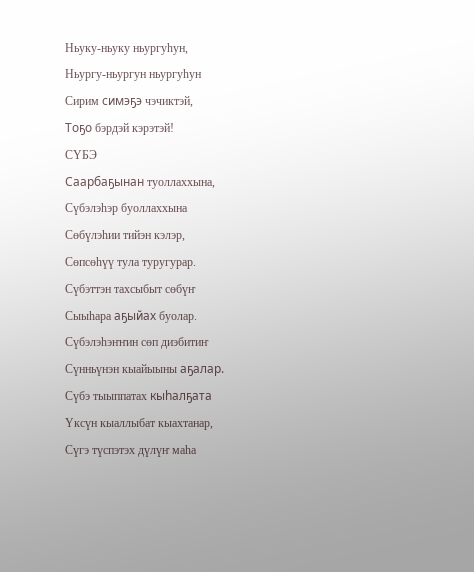Ньуку-ньуку ньургуһун,
Ньургу-ньургун ньургуһун
Сирим симэҕэ чэчиктэй,
Тоҕо бэрдэй кэрэтэй!
СҮБЭ
Саарбаҕынан туоллаххына,
Сүбэлэһэр буоллаххына
Сөбүлэһии тийэн кэлэр,
Сөпсөһүү тула туругурар.
Сүбэттэн тахсыбыт сөбүҥ
Сыыһара аҕыйах буолар.
Сүбэлэһэҥҥин сөп диэбитиҥ
Сүнньүнэн кыайыыны аҕалар.
Сүбэ тыыппатах кыһалҕата
Үксүн кыаллыбат кыахтанар,
Сүгэ түспэтэх дүлүҥ маһа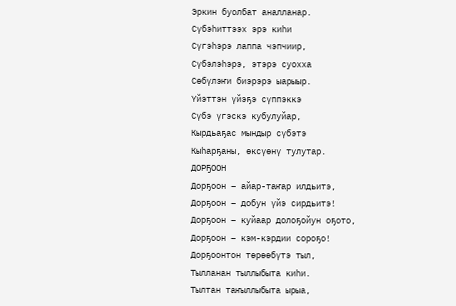Эркин буолбат аналланар.
Сүбэһиттээх эрэ киһи
Сүгэһэрэ лаппа чэпчиир,
Сүбэлэһэрэ, этэрэ суохха
Сөбүлэҥи биэрэрэ ыарыыр.
Үйэттэн үйэҕэ сүппэккэ
Сүбэ үгэскэ кубулуйар,
Кырдьаҕас мындыр сүбэтэ
Кыһарҕаны, өксүөнү тулутар.
ДОРҔООН
Дорҕоон – айар-таҥар илдьитэ,
Дорҕоон – добун үйэ сирдьитэ!
Дорҕоон – куйаар долоҕойун оҕото,
Дорҕоон – кэм-кэрдии сороҕо!
Дорҕоонтон төрөөбүтэ тыл,
Тылланан тыллыбыта киһи.
Тылтан таҥыллыбыта ырыа,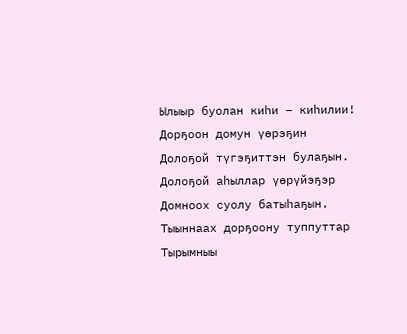Ылыыр буолан киһи – киһилии!
Дорҕоон домун үөрэҕин
Долоҕой түгэҕиттэн булаҕын.
Долоҕой аһыллар үөрүйэҕэр
Домноох суолу батыһаҕын.
Тыыннаах дорҕоону туппуттар
Тырымныы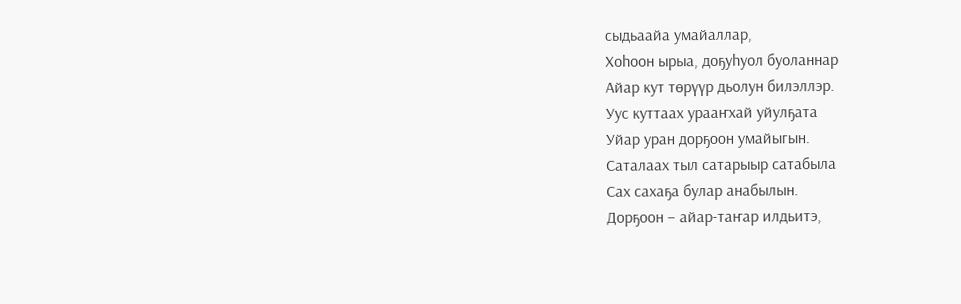сыдьаайа умайаллар,
Хоһоон ырыа, доҕуһуол буоланнар
Айар кут төрүүр дьолун билэллэр.
Уус куттаах урааҥхай уйулҕата
Уйар уран дорҕоон умайыгын.
Саталаах тыл сатарыыр сатабыла
Сах сахаҕа булар анабылын.
Дорҕоон – айар-таҥар илдьитэ,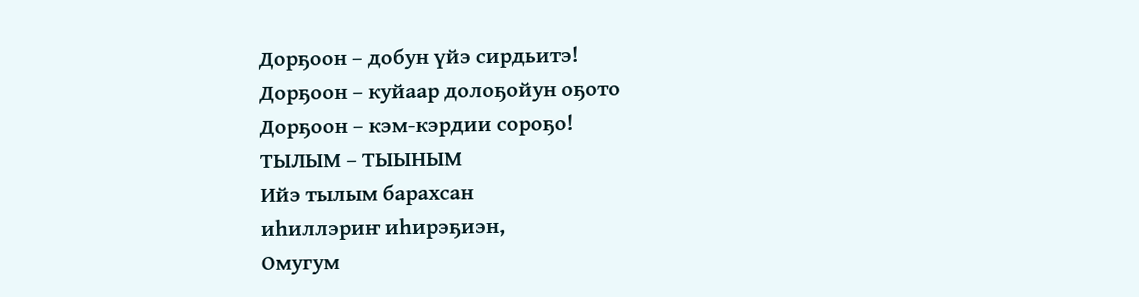Дорҕоон – добун үйэ сирдьитэ!
Дорҕоон – куйаар долоҕойун оҕото
Дорҕоон – кэм-кэрдии сороҕо!
ТЫЛЫМ – ТЫЫНЫМ
Ийэ тылым барахсан
иһиллэриҥ иһирэҕиэн,
Омугум